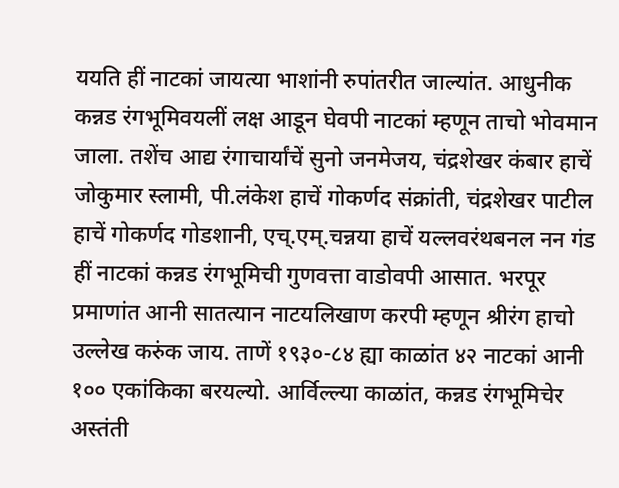ययति हीं नाटकां जायत्या भाशांनी रुपांतरीत जाल्यांत. आधुनीक कन्नड रंगभूमिवयलीं लक्ष आडून घेवपी नाटकां म्हणून ताचो भोवमान जाला. तशेंच आद्य रंगाचार्यांचें सुनो जनमेजय, चंद्रशेखर कंबार हाचें जोकुमार स्लामी, पी.लंकेश हाचें गोकर्णद संक्रांती, चंद्रशेखर पाटील हाचें गोकर्णद गोडशानी, एच्.एम्.चन्नया हाचें यल्लवरंथबनल नन गंड हीं नाटकां कन्नड रंगभूमिची गुणवत्ता वाडोवपी आसात. भरपूर प्रमाणांत आनी सातत्यान नाटयलिखाण करपी म्हणून श्रीरंग हाचो उल्लेख करुंक जाय. ताणें १९३०-८४ ह्या काळांत ४२ नाटकां आनी १०० एकांकिका बरयल्यो. आर्विल्ल्या काळांत, कन्नड रंगभूमिचेर अस्तंती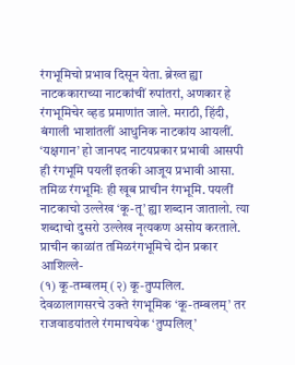रंगभूमिचो प्रभाव दिसून येता. ब्रेख्त ह्या नाटककाराच्या नाटकांचीं रुपांतरां, अणकार हे रंगभूमिचेर व्हड प्रमाणांत जाले. मराठी, हिंदी, बंगाली भाशांतलीं आधुनिक नाटकांय आयलीं. ‘यक्षगान’ हो जानपद नाटयप्रकार प्रभावी आसपी ही रंगभूमि पयलीं इतकी आजूय प्रभावी आसा.
तमिळ रंगभूमिः ही खूब प्राचीन रंगभूमि. पयलीं नाटकाचो उल्लेख ‘कू-तू’ ह्या शब्दान जातालो. त्या शब्दाचो दुसरो उल्लेख नृत्यकण असोय करताले. प्राचीन काळांत तमिळरंगभूमिचे दोन प्रकार आशिल्ले-
(१) कू-तम्बलम् (२) कू-तुप्पलिल. देवळालागसरचे उक्ते रंगभूमिक ‘कू-तम्बलम्’ तर राजवाडयांतले रंगमाचयेक ‘तुप्पलिल्’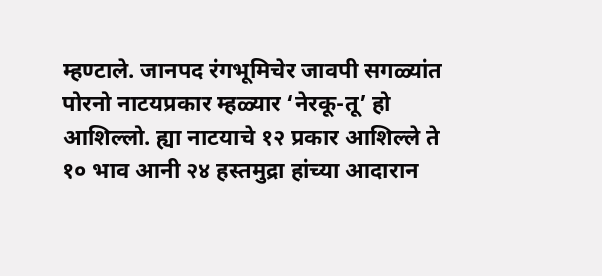म्हण्टाले. जानपद रंगभूमिचेर जावपी सगळ्यांत पोरनो नाटयप्रकार म्हळ्यार ‘नेरकू-तू’ हो आशिल्लो. ह्या नाटयाचे १२ प्रकार आशिल्ले ते १० भाव आनी २४ हस्तमुद्रा हांच्या आदारान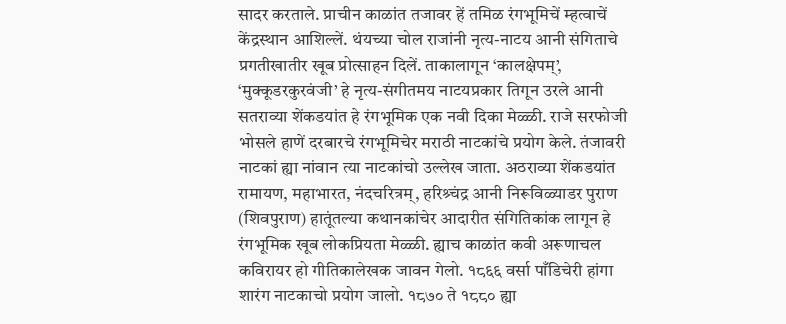सादर करताले. प्राचीन काळांत तजावर हें तमिळ रंगभूमिचें म्हत्वाचें केंद्रस्थान आशिल्लें. थंयच्या चोल राजांनी नृत्य-नाटय आनी संगिताचे प्रगतीखातीर खूब प्रोत्साहन दिलें. ताकालागून ‘कालक्षेपम्’, ‘मुक्कूडरकुरवंजी’ हे नृत्य-संगीतमय नाटयप्रकार तिगून उरले आनी सतराव्या शेंकडयांत हे रंगभूमिक एक नवी दिका मेळ्ळी. राजे सरफोजी भोसले हाणें दरबारचे रंगभूमिचेर मराठी नाटकांचे प्रयोग केले. तंजावरी नाटकां ह्या नांवान त्या नाटकांचो उल्लेख जाता. अठराव्या शेंकडयांत रामायण, महाभारत, नंदचरित्रम्, हरिश्र्चंद्र आनी निरूविळ्याडर पुराण (शिवपुराण) हातूंतल्या कथानकांचेर आदारीत संगितिकांक लागून हे रंगभूमिक खूब लोकप्रियता मेळ्ळी. ह्याच काळांत कवी अरूणाचल कविरायर हो गीतिकालेखक जावन गेलो. १८६६ वर्सा पाँडिचेरी हांगा शारंग नाटकाचो प्रयोग जालो. १८७० ते १८८० ह्या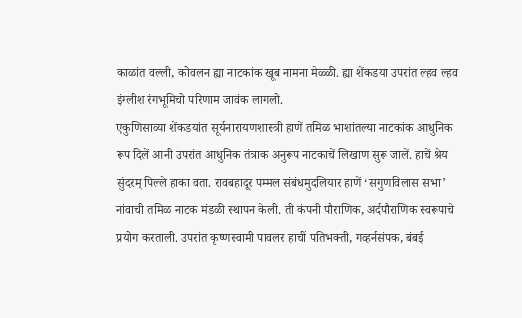काळांत वल्ली, कोवलन ह्या नाटकांक खूब नामना मेळ्ळी. ह्या शेंकडया उपरांत ल्हव ल्हव इंग्लीश रंगभूमिचो परिणाम जावंक लागलो.
एकुणिसाव्या शेंकडयांत सूर्यनारायणशास्त्री हाणें तमिळ भाशांतल्या नाटकांक आधुनिक रूप दिलें आनी उपरांत आधुनिक तंत्राक अनुरूप नाटकाचें लिखाण सुरू जालें. हाचें श्रेय सुंदरम् पिल्ले हाका वता. रावबहादूर पम्मल संबंधमुदलियार हाणें ‘सगुणविलास सभा’ नांवाची तमिळ नाटक मंडळी स्थापन केली. ती कंपनी पौराणिक, अर्दपौराणिक स्वरूपाचे प्रयोग करताली. उपरांत कृष्णस्वामी पावलर हाचीं पतिभक्ती, गव्हर्नसंपक, बंबई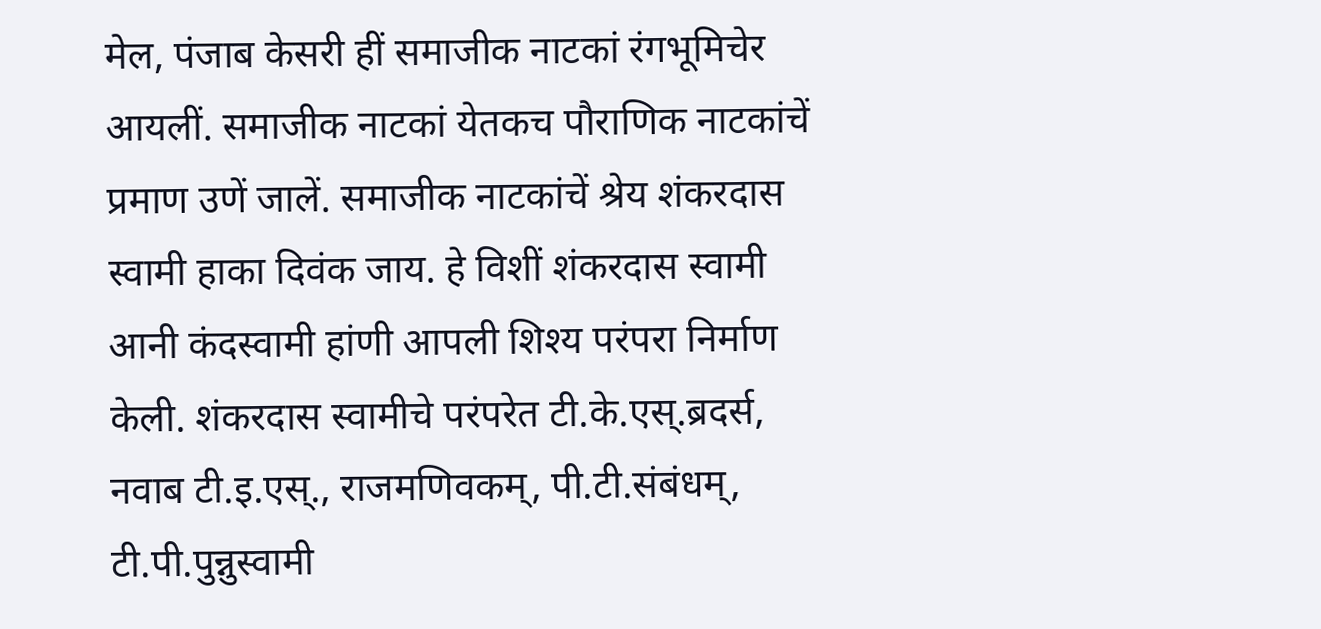मेल, पंजाब केसरी हीं समाजीक नाटकां रंगभूमिचेर आयलीं. समाजीक नाटकां येतकच पौराणिक नाटकांचें प्रमाण उणें जालें. समाजीक नाटकांचें श्रेय शंकरदास स्वामी हाका दिवंक जाय. हे विशीं शंकरदास स्वामी आनी कंदस्वामी हांणी आपली शिश्य परंपरा निर्माण केली. शंकरदास स्वामीचे परंपरेत टी.के.एस्.ब्रदर्स, नवाब टी.इ.एस्., राजमणिवकम्, पी.टी.संबंधम्, टी.पी.पुन्नुस्वामी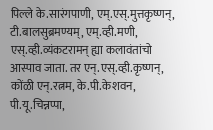पिल्ले के.सारंगपाणी, एम्.एस्.मुत्तकृष्णन्, टी.बालसुब्रमण्यम्, एम्.व्ही.मणी, एस्.व्ही.व्यंकटरामन् ह्या कलावंतांचो आस्पाव जाता. तर एन्.एस्.व्ही.कृष्णन्, कोंळी एन्.रत्नम, के.पी.केशवन, पी.यू.चिन्नप्पा,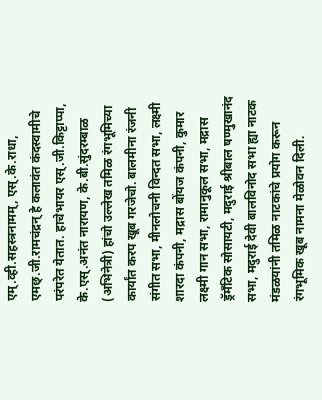एम्.व्ही.सहस्त्रनामम्, एस्.के.राधा, एमछ्.जी.रामचंद्रन् हे कलावंत कंदस्वामीचे परंपरेत येतात. हाचेभायर एस्.जी.किट्टाप्पा, के.एस्.अनंत नारायण, के.बी.सुंदरम्बाळ (अभिनेत्री) हांचो उल्लेख तमिळ रंगभूमिच्या कार्यांत करप खूब गरजेचो. बालमीना रंजनी संगीत सभा, मीनलोचनी विन्दत सभा, लक्ष्मी शारदा कंपनी, मद्रास बोंयज कंपनी, कुमार लक्ष्मी गान सभा, रामानुकूल सभा, मद्रास ड्रॅमँटिक सोसायटी, मदुराई श्रीबाल षण्मुखानंद सभा, मदुराई देवी बालविनोद सभा ह्या नाटक मंडळयांनी तमिळ नाटकांचे प्रयोग करून रंगभूमिक खूब नामना मेळोवन दिली.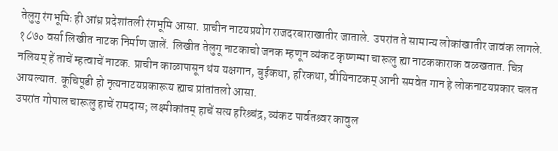तेलुगु रंगभूमिः ही आंध्र प्रदेशांतली रंगभूमि आसा. प्राचीन नाटयप्रयोग राजदरबाराखातीर जाताले. उपरांत ते सामान्य लोकांखातीर जावंक लागले. १८७० वर्सा लिखीत नाटक निर्माण जालें. लिखीत तेलुगू नाटकाचो जनक म्हणून व्यंकट कृष्णम्मा चारूलु ह्या नाटककाराक वळखतात. चित्र नलियम् हें ताचें म्हत्वाचें नाटक. प्राचीन काळापासून थंय यक्षगान, बुईकथा, हरिकथा, वीयिनाटकम् आनी समवेत गान हे लोकनाटयप्रकार चलत आयल्यात. कूचिपूडी हो नृत्यनाटयप्रकारूय ह्याच प्रांतांतलो आसा.
उपरांत गोपाल चारूलु हाचें रामदास; लक्ष्मीकांतम् हाचें सत्य हरिश्र्चंद्र, व्यंकट पार्वतश्र्वर कावुल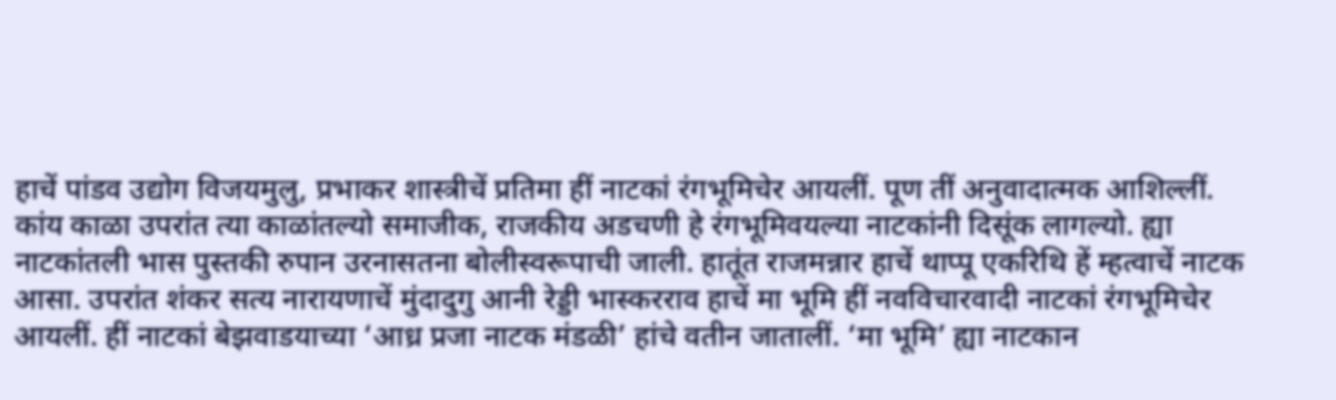हाचें पांडव उद्योग विजयमुलु, प्रभाकर शास्त्रीचें प्रतिमा हीं नाटकां रंगभूमिचेर आयलीं. पूण तीं अनुवादात्मक आशिल्लीं. कांय काळा उपरांत त्या काळांतल्यो समाजीक, राजकीय अडचणी हे रंगभूमिवयल्या नाटकांनी दिसूंक लागल्यो. ह्या नाटकांतली भास पुस्तकी रुपान उरनासतना बोलीस्वरूपाची जाली. हातूंत राजमन्नार हाचें थाप्पू एकरिथि हें म्हत्वाचें नाटक आसा. उपरांत शंकर सत्य नारायणाचें मुंदादुगु आनी रेड्डी भास्करराव हाचें मा भूमि हीं नवविचारवादी नाटकां रंगभूमिचेर आयलीं. हीं नाटकां बेझवाडयाच्या ‘आध्र प्रजा नाटक मंडळी’ हांचे वतीन जातालीं. ‘मा भूमि’ ह्या नाटकान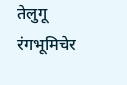तेलुगू रंगभूमिचेर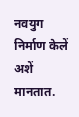नवयुग निर्माण केलें अशें मानतात.